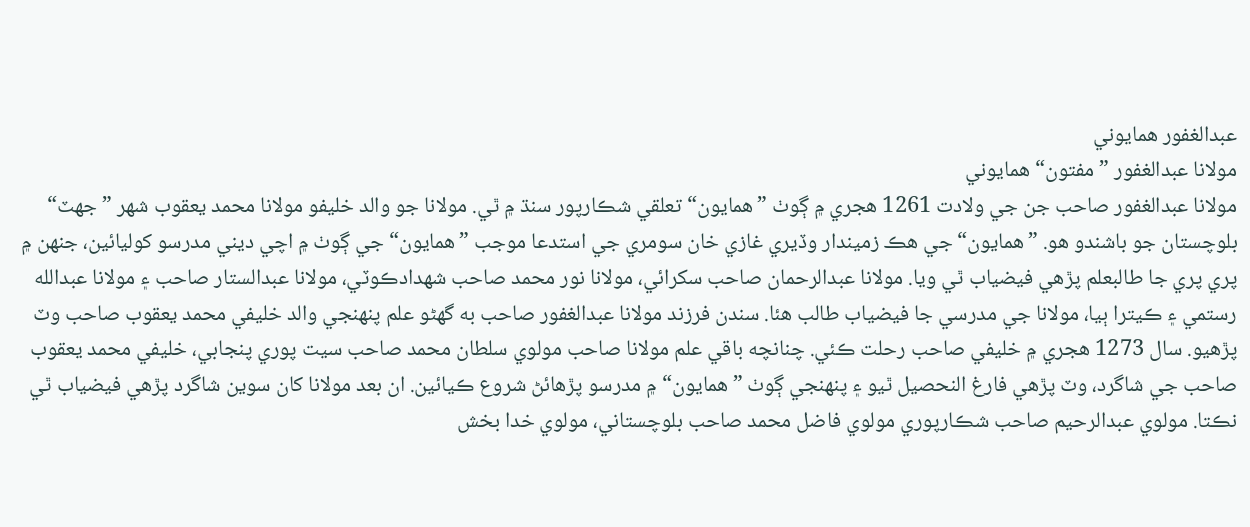عبدالغفور همايوني
مولانا عبدالغفور ”مفتون“ همايوني
مولانا عبدالغفور صاحب جن جي ولادت 1261 هجري ۾ ڳوٺ ”همايون“ تعلقي شڪارپور سنڌ ۾ ٿي. مولانا جو والد خليفو مولانا محمد يعقوب شهر ”جهٽ“ بلوچستان جو باشندو هو. ”همايون“ جي هڪ زميندار وڏيري غازي خان سومري جي استدعا موجب ”همايون“ جي ڳوٺ ۾ اچي ديني مدرسو کوليائين، جنهن ۾ پري پري جا طالبعلم پڙهي فيضياب ٿي ويا. مولانا عبدالرحمان صاحب سکرائي، مولانا نور محمد صاحب شهدادڪوٽي، مولانا عبدالستار صاحب ۽ مولانا عبدالله رستمي ۽ ڪيترا ٻيا، مولانا جي مدرسي جا فيضياب طالب هئا. سندن فرزند مولانا عبدالغفور صاحب به گهڻو علم پنهنجي والد خليفي محمد يعقوب صاحب وٽ پڙهيو. سال 1273 هجري ۾ خليفي صاحب رحلت ڪئي. چنانچه باقي علم مولانا صاحب مولوي سلطان محمد صاحب سيت پوري پنجابي، خليفي محمد يعقوب صاحب جي شاگرد، وٽ پڙهي فارغ النحصيل ٿيو ۽ پنهنجي ڳوٺ ”همايون“ ۾ مدرسو پڙهائڻ شروع ڪيائين. ان بعد مولانا کان سوين شاگرد پڙهي فيضياب ٿي نڪتا. مولوي عبدالرحيم صاحب شڪارپوري مولوي فاضل محمد صاحب بلوچستاني، مولوي خدا بخش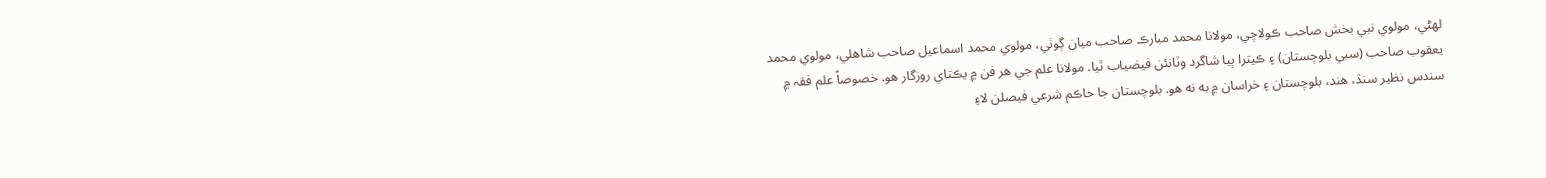لهڻي، مولوي نبي بخش صاحب ڪولاچي، مولانا محمد مبارڪ صاحب ميان ڳوٺي، مولوي محمد اسماعيل صاحب شاهلي، مولوي محمد يعقوب صاحب (سبي بلوچستان) ۽ ڪيترا ٻيا شاگرد وٽانئن فيضياب ٿيا. مولانا علم جي هر فن ۾ يڪتاي روزگار هو. خصوصاً علم فقہ ۾ سندس نظير سنڌ، هند، بلوچستان ۽ خراسان ۾ به نه هو. بلوچستان جا حاڪم شرعي فيصلن لاءِ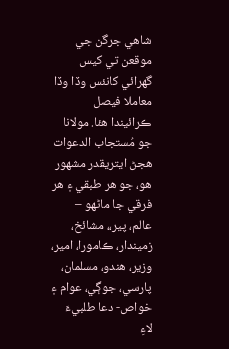شاهي جرگن جي موقعن تي کيس گهرائي کانئس وڏا وڏا معاملا فيصل ڪرائيندا هئا. مولانا جو مُستجاب الدعوات هجڻ ايتريقدر مشهور هو، جو هر طبقي ۽ هر فرقي جا ماڻهو – عالم، پير،، مشائخ، زميندار، ڪامورا، امير، وزير، هندو، مسلمان، پارسي، جوڳي، عوام ۽ خواص- دعا طلبيءَ لاءِ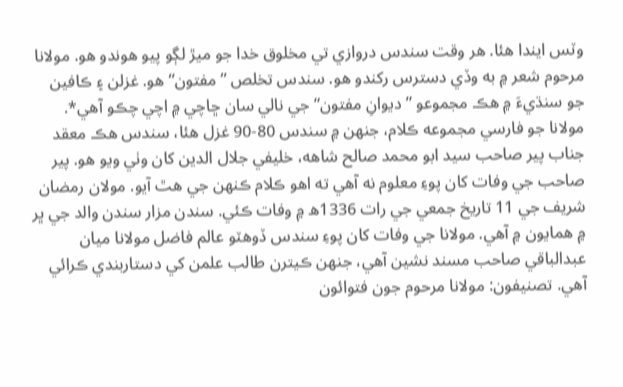وٽس ايندا هئا. هر وقت سندس دروازي تي مخلوق خدا جو ميڙ لڳو پيو هوندو هو. مولانا مرحوم شعر ۾ به وڏي دسترس رکندو هو. سندس تخلص ”مفتون“ هو. غزلن ۽ ڪافين جو سنڌيءَ ۾ هڪ مجموعو ”ديوانِ مفتون“جي نالي سان ڇاچي ۾ اچي چڪو آهي*. مولانا جو فارسي مجموعه ڪلام، جنهن ۾ سندس 80-90 غزل هئا، سندس هڪ معقد جناب پير صاحب سيد ابو محمد صالح شاهه، خليفي جلال الدين کان وٺي ويو هو. پير صاحب جي وفات کان پوءِ معلوم نه آهي ته اهو ڪلام ڪنهن جي هٿ آيو. مولان رمضان شريف جي 11 تاريخ جمعي جي رات 1336ھ ۾ وفات ڪئي. سندن مزار سندن والد جي ڀر ۾ همايون ۾ آهي. مولانا جي وفات کان پوءِ سندس ڏوهٽو عالم فاضل مولانا ميان عبدالباقي صاحب مسند نشين آهي، جنهن ڪيترن طالب علمن کي دستاربندي ڪرائي آهي. تصنيفون: مولانا مرحوم جون فتوائون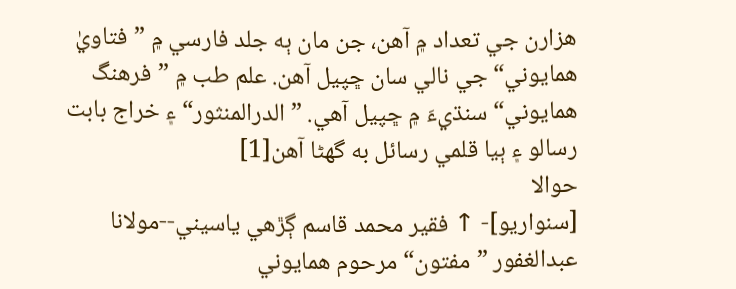هزارن جي تعداد ۾ آهن، جن مان ٻه جلد فارسي ۾ ”فتاويٰ همايوني“ جي نالي سان ڇپيل آهن. علم طب ۾ ”فرهنگ همايوني“ سنڌيءَ ۾ ڇپيل آهي. ”الدرالمنثور“ ۽ خراج بابت رسالو ۽ ٻيا قلمي رسائل به گهڻا آهن[1]
حوالا
[سنواريو]- ↑ فقير محمد قاسم ڳڙهي ياسيني--مولانا عبدالغفور ”مفتون“ مرحوم همايوني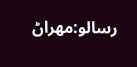رسالو:مهراڻ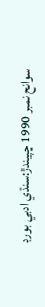سوانح نمبر 1990 ڇپيندڙ:سنڌي ادبي بورڊ